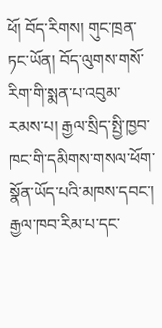ཕོ། བོད་རིགས། གུང་ཁྲན་ཏང་ཡོན། བོད་ལུགས་གསོ་རིག་གི་སྨན་པ་འབུམ་རམས་པ། རྒྱལ་སྲིད་སྤྱི་ཁྱབ་ཁང་གི་དམིགས་གསལ་ཕོག་སྣོན་ཡོད་པའི་མཁས་དབང་། རྒྱལ་ཁབ་རིམ་པ་དང་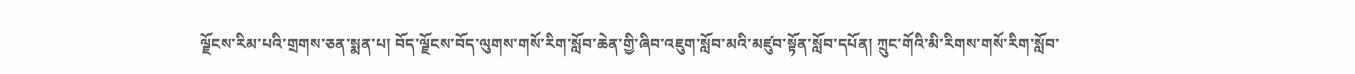ལྗོངས་རིམ་པའི་གྲགས་ཅན་སྨན་པ། བོད་ལྗོངས་བོད་ལུགས་གསོ་རིག་སློབ་ཆེན་གྱི་ཞིབ་འཇུག་སློབ་མའི་མཛུབ་སྟོན་སློབ་དཔོན། ཀྲུང་གོའི་མི་རིགས་གསོ་རིག་སློབ་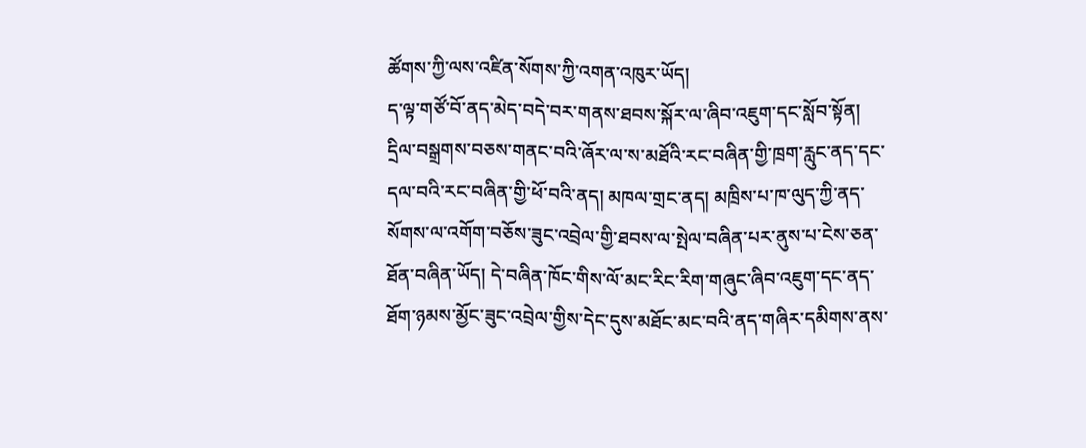ཚོགས་ཀྱི་ལས་འཛིན་སོགས་ཀྱི་འགན་འཁུར་ཡོད།
ད་ལྟ་གཙོ་བོ་ནད་མེད་བདེ་བར་གནས་ཐབས་སྐོར་ལ་ཞིབ་འཇུག་དང་སློབ་སྟོན། དྲིལ་བསྒྲགས་བཅས་གནང་བའི་ཞོར་ལ་ས་མཐོའི་རང་བཞིན་གྱི་ཁྲག་རླུང་ནད་དང་དལ་བའི་རང་བཞིན་གྱི་ཕོ་བའི་ནད། མཁལ་གྲང་ནད། མཁྲིས་པ་ཁ་ལུད་ཀྱི་ནད་སོགས་ལ་འགོག་བཅོས་ཟུང་འབྲེལ་གྱི་ཐབས་ལ་སྤེལ་བཞིན་པར་ནུས་པ་ངེས་ཅན་ཐོན་བཞིན་ཡོད། དེ་བཞིན་ཁོང་གིས་ལོ་མང་རིང་རིག་གཞུང་ཞིབ་འཇུག་དང་ནད་ཐོག་ཉམས་མྱོང་ཟུང་འབྲེལ་གྱིས་དེང་དུས་མཐོང་མང་བའི་ནད་གཞིར་དམིགས་ནས་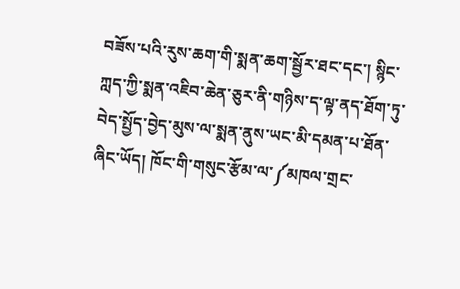བཟོས་པའི་རུས་ཆག་གི་སྨན་ཆག་སྦྱོར་ཐང་དང་། སྙིང་ཀླད་ཀྱི་སྨན་འཇིབ་ཆེན་ཅུར་ནི་གཉིས་ད་ལྟ་ནད་ཐོག་ཏུ་བེད་སྤྱོད་བྱེད་མུས་ལ་སྨན་ནུས་ཡང་མི་དམན་པ་ཐོན་ཞིང་ཡོད། ཁོང་གི་གསུང་རྩོམ་ལ་༼མཁལ་གྲང་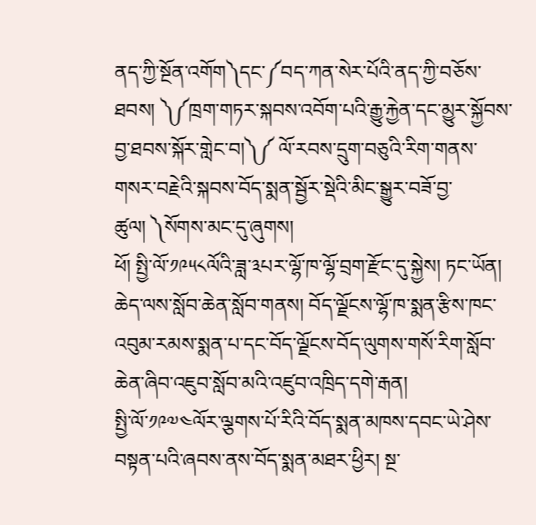ནད་ཀྱི་སྔོན་འགོག༽དང་༼བད་ཀན་སེར་པོའི་ནད་ཀྱི་བཅོས་ཐབས། ༽༼ཁྲག་གཏར་སྐབས་འབོག་པའི་རྒྱུ་རྐྱེན་དང་མྱུར་སྐྱོབས་བྱ་ཐབས་སྐོར་གླེང་བ།༽༼ ལོ་རབས་དྲུག་བཅུའི་རིག་གནས་གསར་བརྗེའི་སྐབས་བོད་སྨན་སྦྱོར་སྡེའི་མིང་སྒྱུར་བཟོ་བྱ་ཚུལ། ༽སོགས་མང་དུ་ཞུགས།
ཕོ། སྤྱི་ལོ་༡༩༥༨ལོའི་ཟླ་༣པར་ལྷོ་ཁ་ལྷོ་བྲག་རྫོང་དུ་སྐྱེས། ཏང་ཡོན། ཆེད་ལས་སློབ་ཆེན་སློབ་གནས། བོད་ལྗོངས་ལྷོ་ཁ་སྨན་རྩིས་ཁང་འབུམ་རམས་སྨན་པ་དང་བོད་ལྗོངས་བོད་ལུགས་གསོ་རིག་སློབ་ཆེན་ཞིབ་འཇུབ་སློབ་མའི་འཛུབ་འཁྲིད་དགེ་རྒན།
སྤྱི་ལོ་༡༩༧༤ལོར་ལྕགས་པོ་རིའི་བོད་སྨན་མཁས་དབང་ཡེ་ཤེས་བསྟན་པའི་ཞབས་ནས་བོད་སྨན་མཐར་ཕྱིར། སྔ་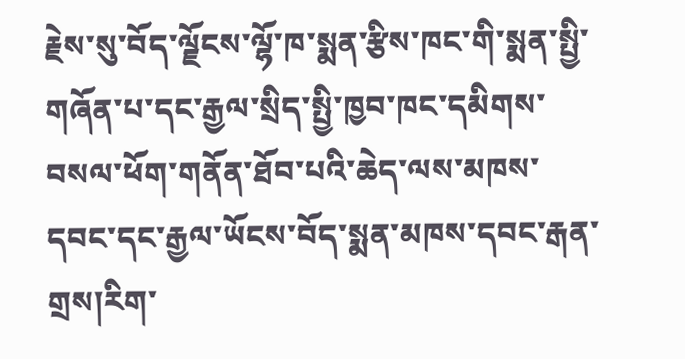རྗེས་སུ་བོད་ལྗོངས་ལྷོ་ཁ་སྨན་རྩིས་ཁང་གི་སྨན་སྤྱི་གཞོན་པ་དང་རྒྱལ་སྲིད་སྤྱི་ཁྱབ་ཁང་དམིགས་བསལ་ཕོག་གནོན་ཐོབ་པའི་ཆེད་ལས་མཁས་དབང་དང་རྒྱལ་ཡོངས་བོད་སྨན་མཁས་དབང་རྒན་གྲས།རིག་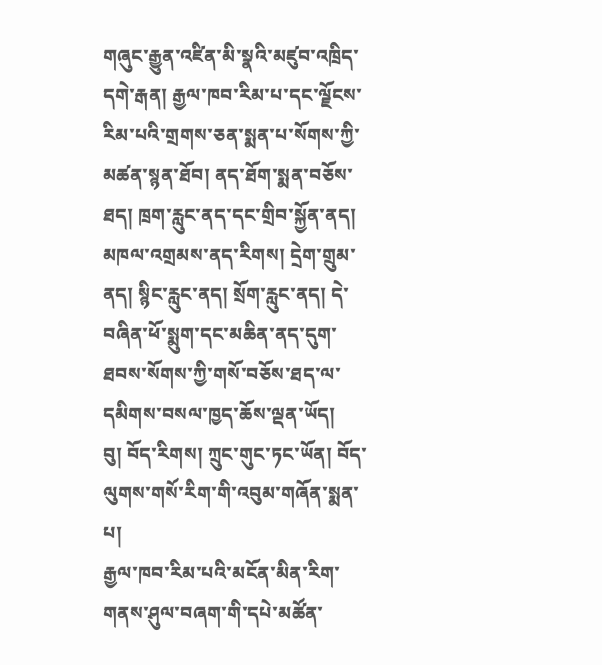གཞུང་རྒྱུན་འཛིན་མི་སྣའི་མཛུབ་འཁྲིད་དགེ་རྒན། རྒྱལ་ཁབ་རིམ་པ་དང་ལྗོངས་རིམ་པའི་གྲགས་ཅན་སྨན་པ་སོགས་ཀྱི་མཚན་སྙན་ཐོབ། ནད་ཐོག་སྨན་བཅོས་ཐད། ཁྲག་རླུང་ནད་དང་གྲིབ་སྐྱོན་ནད། མཁལ་འགྲམས་ནད་རིགས། དྲེག་གྲུམ་ནད། སྙིང་རླུང་ནད། སྲོག་རླུང་ནད། དེ་བཞིན་ཕོ་སྨུག་དང་མཆིན་ནད་དུག་ཐབས་སོགས་ཀྱི་གསོ་བཅོས་ཐད་ལ་དམིགས་བསལ་ཁྱད་ཆོས་ལྡན་ཡོད།
བུ། བོད་རིགས། ཀྲུང་གུང་ཏང་ཡོན། བོད་ལུགས་གསོ་རིག་གི་འབུམ་གཞོན་སྨན་པ།
རྒྱལ་ཁབ་རིམ་པའི་མངོན་མིན་རིག་གནས་ཤུལ་བཞག་གི་དཔེ་མཚོན་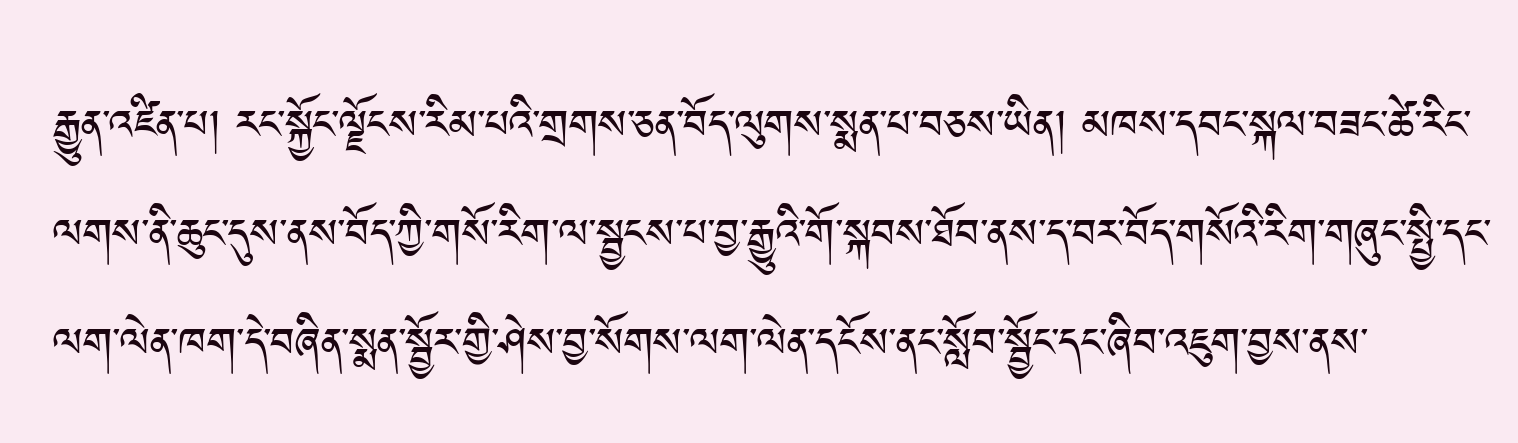རྒྱུན་འཛིན་པ། རང་སྐྱོང་ལྗོངས་རིམ་པའི་གྲགས་ཅན་བོད་ལུགས་སྨན་པ་བཅས་ཡིན། མཁས་དབང་སྐལ་བཟང་ཚེ་རིང་ལགས་ནི་ཆུང་དུས་ནས་བོད་ཀྱི་གསོ་རིག་ལ་སྦྱངས་པ་བྱ་རྒྱུའི་གོ་སྐབས་ཐོབ་ནས་ད་བར་བོད་གསོའི་རིག་གཞུང་སྤྱི་དང་ལག་ལེན་ཁག་དེ་བཞིན་སྨན་སྦྱོར་གྱི་ཤེས་བྱ་སོགས་ལག་ལེན་དངོས་ནང་སློབ་སྦྱོང་དང་ཞིབ་འཇུག་བྱས་ནས་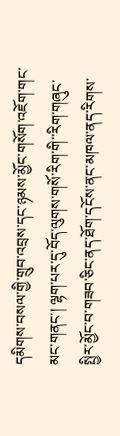དམིགས་བསལ་གྱི་གྲུབ་འབྲས་དང་ཉམས་མྱོང་གསོག་འཇོག་གང་མང་གནང་། ལྷག་པར་དུ་བོད་ལུགས་གསོ་རིག་གི་་རིག་གཞུང་སྤྱིར་མྱོང་བ་གཟབ་ཅིང་ནད་ཐོག་དངོས་ནང་མཁལ་ནད་རིགས་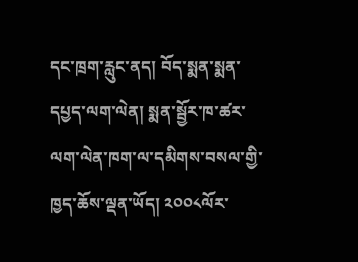དང་ཁྲག་རླུང་ནད། བོད་སྨན་སྨན་དཔྱད་ལག་ལེན། སྨན་སྦྱོར་ཁ་ཚར་ལག་ལེན་ཁག་ལ་དམིགས་བསལ་གྱི་ཁྱད་ཆོས་ལྡན་ཡོད། ༢༠༠༨ལོར་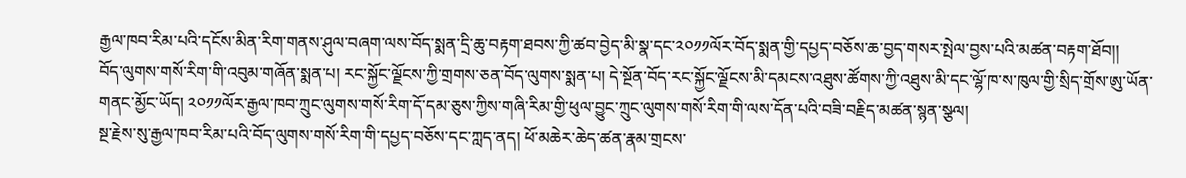རྒྱལ་ཁབ་རིམ་པའི་དངོས་མིན་རིག་གནས་ཤུལ་བཞག་ལས་བོད་སྨན་དྲི་ཆུ་བརྟག་ཐབས་ཀྱི་ཚབ་བྱེད་མི་སྣ་དང་༢༠༡༡ལོར་བོད་སྨན་གྱི་དཔྱད་བཅོས་ཆ་བྱད་གསར་སྤེལ་བྱས་པའི་མཚན་བརྟག་ཐོབ།།
བོད་ལུགས་གསོ་རིག་གི་འབུམ་གཞོན་སྨན་པ། རང་སྐྱོང་ལྗོངས་ཀྱི་གྲགས་ཅན་བོད་ལུགས་སྨན་པ། དེ་སྔོན་བོད་རང་སྐྱོང་ལྗོངས་མི་དམངས་འཐུས་ཚོགས་ཀྱི་འཐུས་མི་དང་ལྷོ་ཁ་ས་ཁུལ་གྱི་སྲིད་གྲོས་ཨུ་ཡོན་གནང་མྱོང་ཡོད། ༢༠༡༡ལོར་རྒྱལ་ཁབ་ཀྲུང་ལུགས་གསོ་རིག་དོ་དམ་ཅུས་ཀྱིས་གཞི་རིམ་གྱི་ཕུལ་བྱུང་ཀྲུང་ལུགས་གསོ་རིག་གི་ལས་དོན་པའི་བཟི་བརྗིད་མཚན་སྙན་སྩལ།
སྔ་རྗེས་སུ་རྒྱལ་ཁབ་རིམ་པའི་བོད་ལུགས་གསོ་རིག་གི་དཔྱད་བཅོས་དང་ཀླད་ནད། ཕོ་མཆེར་ཆེད་ཚན་རྣམ་གྲངས་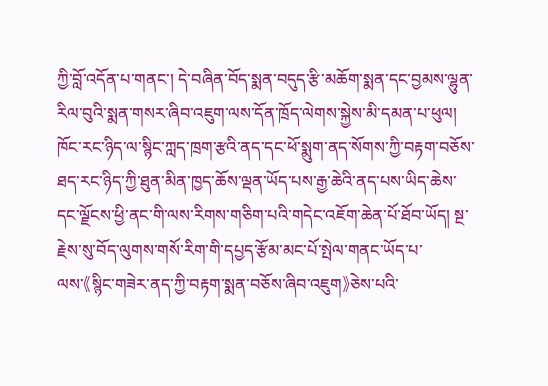ཀྱི་བློ་འདོན་པ་གནང་། དེ་བཞིན་བོད་སྨན་བདུད་རྩི་མཆོག་སྨན་དང་བྱམས་ལྷུན་རིལ་བུའི་སྨན་གསར་ཞིབ་འཇུག་ལས་དོན་ཁྲོད་ལེགས་སྐྱེས་མི་དམན་པ་ཕུལ། ཁོང་རང་ཉིད་ལ་སྙིང་ཀླད་ཁྲག་རྩའི་ནད་དང་ཕོ་སྨུག་ནད་སོགས་ཀྱི་བརྟག་བཅོས་ཐད་རང་ཉིད་ཀྱི་ཐུན་མིན་ཁྱད་ཆོས་ལྡན་ཡོད་པས་རྒྱ་ཆེའི་ནད་པས་ཡིད་ཆེས་དང་ལྗོངས་ཕྱི་ནང་གི་ལས་རིགས་གཅིག་པའི་གདེང་འཇོག་ཆེན་པོ་ཐོབ་ཡོད། སྔ་རྗེས་སུ་བོད་ལུགས་གསོ་རིག་གི་དཔྱད་རྩོམ་མང་པོ་སྤེལ་གནང་ཡོད་པ་ལས་《སྙིང་གཟེར་ནད་ཀྱི་བརྟག་སྨན་བཅོས་ཞིབ་འཇུག》ཅེས་པའི་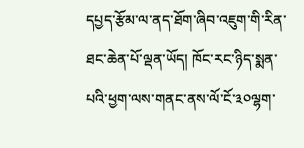དཔྱད་རྩོམ་ལ་ནད་ཐོག་ཞིབ་འཇུག་གི་རིན་ཐང་ཆེན་པོ་ལྡན་ཡོད། ཁོང་རང་ཉིད་སྨན་པའི་ཕྱག་ལས་གནང་ནས་ལོ་ངོ་༣༠ལྷག་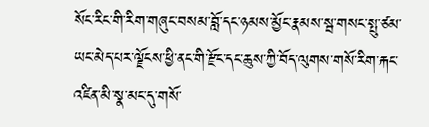སོང་རིང་གི་རིག་གཞུང་བསམ་བློ་དང་ཉམས་མྱོང་རྣམས་སྦ་གསང་སྤུ་ཙམ་ཡང་མེད་པར་ལྗོངས་ཕྱི་ནང་གི་རྫོང་དང་ཆུས་ཀྱི་བོད་ལུགས་གསོ་རིག་རྐང་འཛིན་མི་སྣ་མང་དུ་གསོ་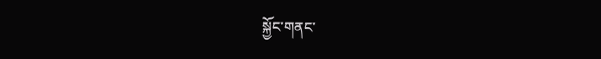སྐྱོང་གནང་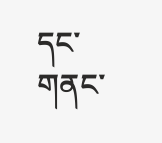དང་གནང་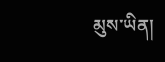མུས་ཡིན།